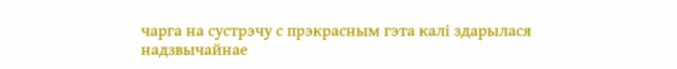чарга на сустрэчу с прэкрасным гэта калі здарылася надзвычайнае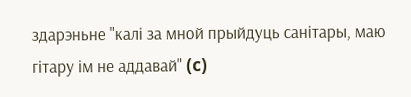здарэньне "калі за мной прыйдуць санітары, маю гітару ім не аддавай" (c)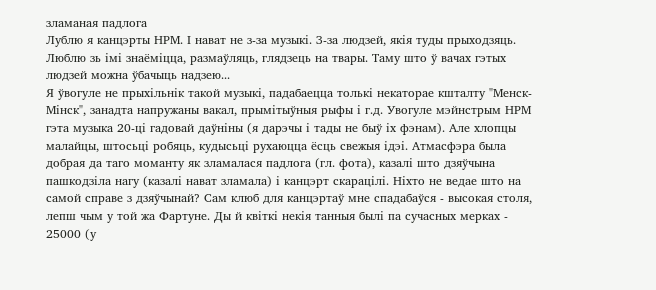зламаная падлога
Лублю я канцэрты НРМ. І нават не з-за музыкі. З-за людзей, якія туды прыходзяць. Люблю зь імі знаёміцца, размаўляць, глядзець на твары. Таму што ў вачах гэтых людзей можна ўбачыць надзею...
Я ўвогуле не прыхільнік такой музыкі, падабаецца толькі некаторае кшталту "Менск-Мінск", занадта напружаны вакал, прымітыўныя рыфы і г.д. Увогуле мэйнстрым НРМ гэта музыка 20-ці гадовай даўніны (я дарэчы і тады не быў іх фэнам). Але хлопцы малайцы, штосьці робяць, кудысьці рухаюцца ёсць свежыя ідэі. Атмасфэра была добрая да таго моманту як зламалася падлога (гл. фота), казалі што дзяўчына пашкодзіла нагу (казалі нават зламала) і канцэрт скарацілі. Ніхто не ведае што на самой справе з дзяўчынай? Сам клюб для канцэртаў мне спадабаўся - высокая столя, лепш чым у той жа Фартуне. Ды й квіткі некія танныя былі па сучасных мерках - 25000 (у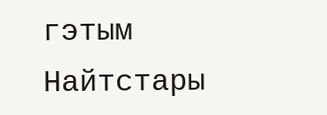гэтым Найтстары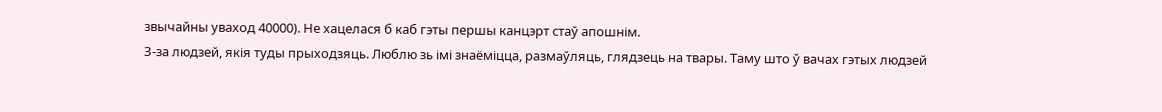звычайны уваход 40000). Не хацелася б каб гэты першы канцэрт стаў апошнім.
З-за людзей, якія туды прыходзяць. Люблю зь імі знаёміцца, размаўляць, глядзець на твары. Таму што ў вачах гэтых людзей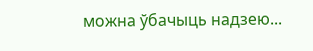можна ўбачыць надзею...